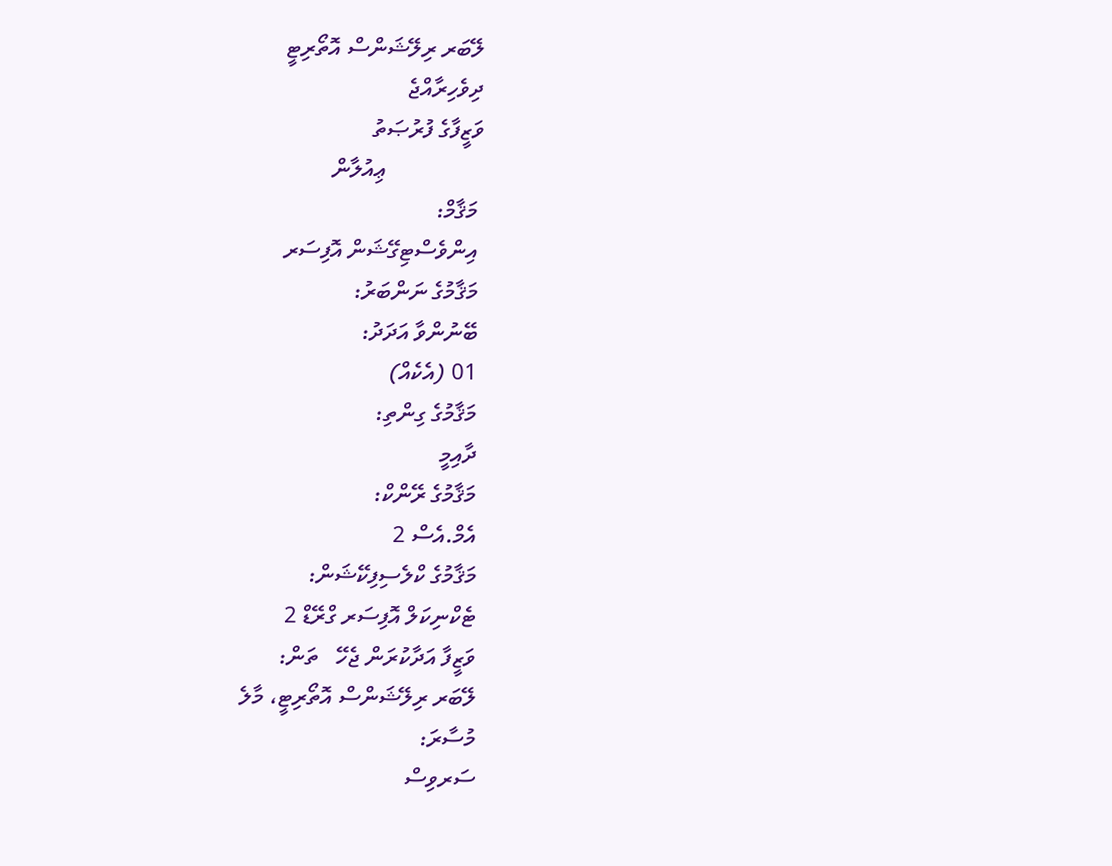ލޭބަރ ރިލޭޝަންސް އޮތޯރިޓީ
ދިވެހިރާއްޖެ
ވަޒީފާގެ ފުރުޞަތު
                 ޢިއުލާން
 މަޤާމް:
 އިންވެސްޓިގޭޝަން އޮފިސަރ
 މަޤާމުގެ ނަންބަރު:
 ބޭނުންވާ އަދަދު:
 01 (އެކެއް)
 މަޤާމުގެ ގިންތި:
 ދާއިމީ
 މަޤާމުގެ ރޭންކް:
 އެމް.އެސް 2
 މަޤާމުގެ ކްލެސިފިކޭޝަން:
 ޓެކްނިކަލް އޮފިސަރ ގްރޭޑް 2
 ވަޒީފާ އަދާކުރަން ޖެހޭ   ތަން:
 ލޭބަރ ރިލޭޝަންސް އޮތޯރިޓީ، މާލެ
 މުސާރަ:
 ސަރވިސް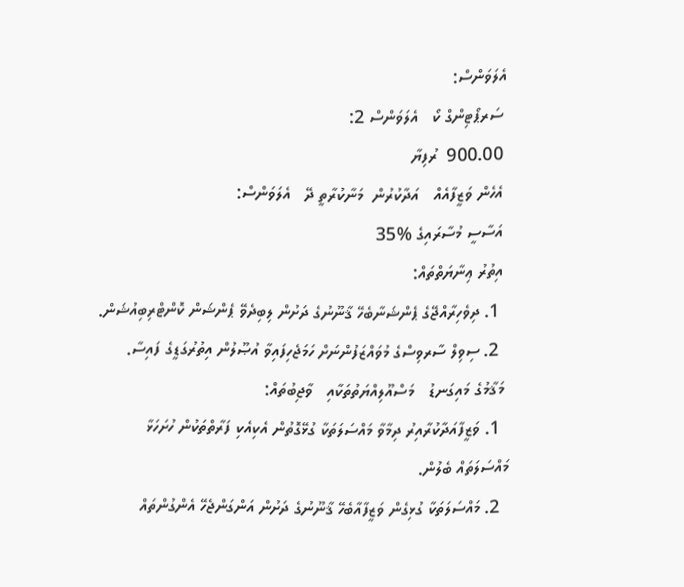އެލަވަންސް:
 ސަރޕޯޓިންގް ކޯ   އެލަވަންސް 2:
 900.00  ރުފިޔާ
 އެހެން ވަޒީފާއެއް   އަދާކުރުން  މަނާކުރާތީ ދޭ   އެލަވަންސް:
 އަސާސީ މުސާރައިގެ %35
 އިތުރު ޢިނާޔަތްތައް:
  1. ދިވެހިރާއްޖޭގެ ޕެންޝަނާބެހޭ ޤާނޫނުގެ ދަށުން ލިބިދެވޭ ޕެންޝަން ކޮންޓްރިބިއުޝަން.
  2. ސިވިލް ސާރވިސްގެ މުވައްޒަފުންނަށް ހަމަޖެހިފައިވާ އުޞޫލުން އިތުރުގަޑީގެ ފައިސާ.
 މަޤާމުގެ މައިގަނޑު   މަސްއޫލިއްޔަތުތަކާއި   ވާޖިބުތައް:
  1. ވަޒީފާއަދާކުރާއިރު ދިމާވާ މައްސަލަތަކާ ގުޅޭގޮތުން އެކިއެކި ފަރާތްތަކުން ހުށަހަޅާ މައްސަލަތައް ބެލުން.
  2. މައްސަލަތަކާ ގުޅިގެން ވަޒީފާއާބެހޭ ޤާނޫނުގެ ދަށުން އަންގަންޖެހޭ އެންގުންތައް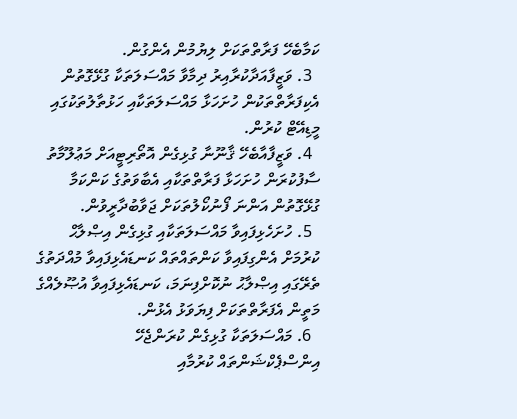ކަމާބެހޭ ފަރާތްތަކަށް ލިޔުމުން އެންގުން.
  3. ވަޒީފާއަދާކުރާއިރު ދިމާވާ މައްސަލަތަކާ ގުޅޭގޮތުން އެކިފަރާތްތަކުން ހުށަހަޅާ މައްސަލަތަކާއި ހަޅުތާލުތަކުގައި މީޑިއޭޓް ކުރުން.
  4. ވަޒީފާއާބެހޭ ޤާނޫނާ ގުޅިގެން އޮތޯރިޓީއަށް މަޢުލޫމާތު ސާފުކުރަން ހުށަހަޅާ ފަރާތްތަކާއި އެބާވަތުގެ ކަންކަމާ ގުޅޭގޮތުން އަންނަ ފޯނުކޯލުތަކަށް ޖަވާބުދާރީވުން.
  5. ހުށަހެޅިފައިވާ މައްސަލަތަކާއި ގުޅިގެން އިޞްލާޙް ކުރުމަށް އެންގިފައިވާ ކަންތައްތައް ކަނޑައެޅިފައިވާ މުއްދަތުގެ ތެރޭގައި އިޞްލާޙު ނުކޮށްފިނަމަ، ކަނޑައެޅިފައިވާ އުޞޫލެއްގެ މަތީން އެފަރާތްތަކަށް ފިޔަވަޅު އެޅުން.
  6. މައްސަލަތަކާ ގުޅިގެން ކުރަންޖެހޭ އިންސްޕެކްޝަންތައް ކުރުމާއި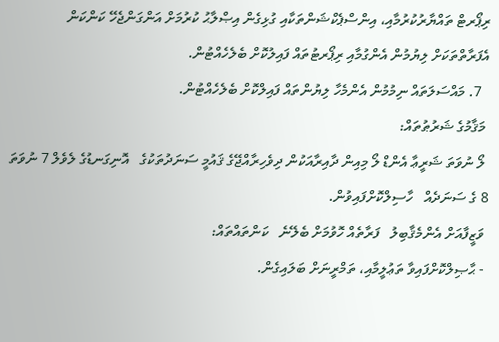ރިޕޯރޓް ތައްޔާރުކުރުމާއި، އިންސްޕެކްޝަންތަކާއި ގުޅިގެން އިޞްލާޙު ކުރުމަށް އަންގަންޖެހޭ ކަންކަން އެފަރާތްތަކަށް ލިޔުމުން އެންގުމާއި ރިޕޯރޓުތައް ފައިލުކޮށް ބެލެހެއްޓުން.
  7. މައްސަލަތައް ނިމުމުން އެންމެހާ ލިޔުންތައް ފައިލްކޮށް ބެލެހެއްޓުން.
 މަޤާމުގެ ޝަރުޠުތައް:
 ލޯ ނުވަތަ ޝަރީޢާ އެންޑް ލޯ މިއިން ދާއިރާއަކުން ދިވެހިރާއްޖޭގެ ޤައުމީ ސަނަދުތަކުގެ   އޮނިގަނޑުގެ ލެވެލް 7 ނުވަތަ 8 ގެ ސަނަދެއް   ހާސިލްކޮށްފައިވުން.
 ވަޒީފާއަށް އެންމެޤާބިލު   ފަރާތެއް ހޮވުމަށް ބެލޭނެ   ކަންތައްތައް:
 - ޙާޞިލްކޮށްފައިވާ ތަޢުލީމާއި، ތަމްރީނަށް ބަލައިގެން.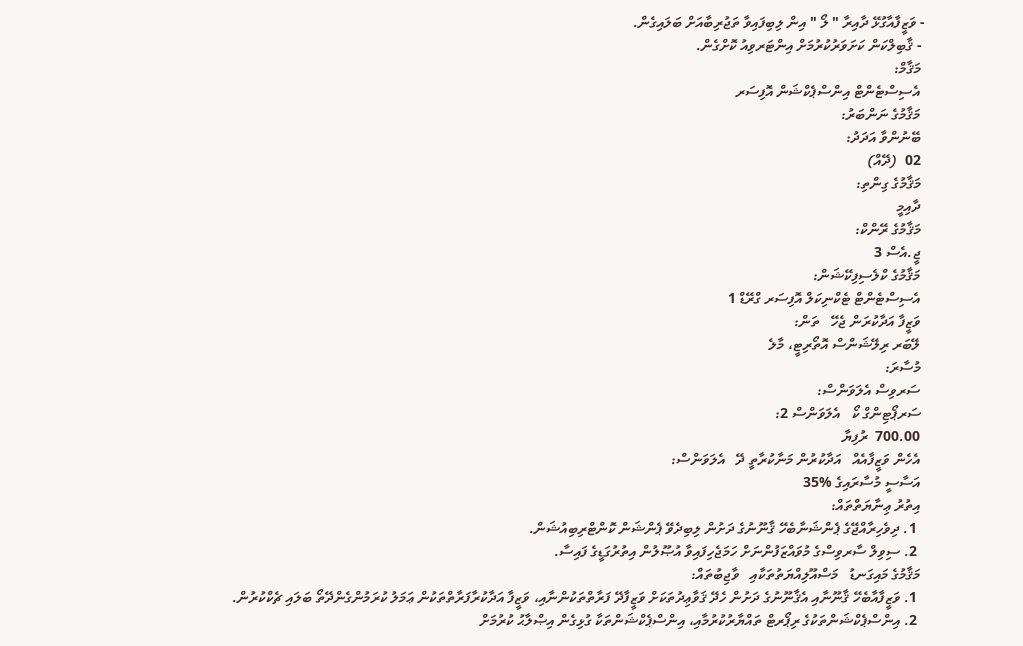- ވަޒީފާއާގުޅޭ ދާއިރާ " ލޯ " އިން ލިބިފައިވާ ތަޖުރިބާއަށް ބަލައިގެން.
 - ޤާބިލްކަން ކަށަވަރުކުރުމަށް އިންޓަރވިއު ކޮށްގެން.
 މަޤާމް:
 އެސިސްޓެންޓް އިންސްޕެކްޝަން އޮފިސަރ
 މަޤާމުގެ ނަންބަރު:
 ބޭނުންވާ އަދަދު:
 02  (ދޭއް)
 މަޤާމުގެ ގިންތި:
 ދާއިމީ
 މަޤާމުގެ ރޭންކް:
 ޖީ.އެސް 3
 މަޤާމުގެ ކްލެސިފިކޭޝަން:
 އެސިސްޓެންޓް ޓެކްނިކަލް އޮފިސަރ ގްރޭޑް 1
 ވަޒީފާ އަދާކުރަން ޖެހޭ   ތަން:
 ލޭބަރ ރިލޭޝަންސް އޮތޯރިޓީ، މާލެ
 މުސާރަ:
 ސަރވިސް އެލަވަންސް:
 ސަރޕޯޓިންގް ކޯ   އެލަވަންސް 2:
 700.00  ރުފިޔާ
 އެހެން ވަޒީފާއެއް   އަދާކުރުން މަނާކުރާތީ ދޭ   އެލަވަންސް:
 އަސާސީ މުސާރައިގެ %35
 އިތުރު ޢިނާޔަތްތައް:
  1. ދިވެހިރާއްޖޭގެ ޕެންޝަނާބެހޭ ޤާނޫނުގެ ދަށުން ލިބިދެވޭ ޕެންޝަން ކޮންޓްރިބިއުޝަން.
  2. ސިވިލް ސާރވިސްގެ މުވައްޒަފުންނަށް ހަމަޖެހިފައިވާ އުޞޫލުން އިތުރުގަޑީގެ ފައިސާ.
 މަޤާމުގެ މައިގަނޑު   މަސްއޫލިއްޔަތުތަކާއި   ވާޖިބުތައް:
  1. ވަޒީފާއާބެހޭ ޤާނޫނާއި އެޤާނޫނުގެ ދަށުން ހެދޭ ޤަވާޢިދުތަކަށް ވަޒީފާދޭ ފަރާތްތަކުންނާއި، ވަޒީފާ އަދާކުރާފަރާތްތަކުން ޢަމަލު ކުރަމުންގެންދޭތޯ ބަލައި ޗެކްކުރުން.
  2. އިންސްޕެކްޝަންތަކުގެ ރިޕޯރޓް ތައްޔާރުކުރުމާއި، އިންސްޕެކްޝަންތަކާ ގުޅިގެން އިޞްލާޙު ކުރުމަށް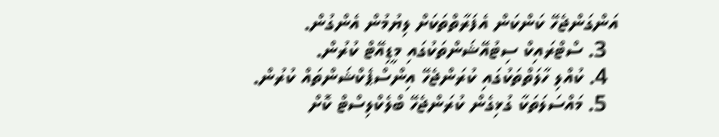އަންގަންޖެހޭ ކަންކަން އެފަރާތްތަކަށް ލިޔުމުން އެންގުން.
  3. ސްޓްރައިކް ސިޓުއޭޝަންތަކުގައި މީޑިއޭޓް ކުރުން.
  4. ކުއްލި ހާލަތްތަކުގައި ކުރަންޖެހޭ އިންސްޕެކްޝަންތައް ކުރުން.
  5. މައްސަލަތަކާ ގުޅިގެން ކުރަންޖެހޭ ބްލެކްލިސްޓް ކޮށް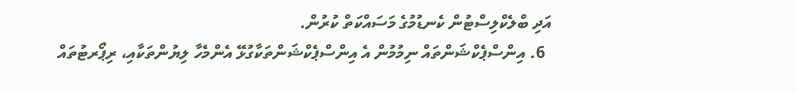އަދި ބްލެކްލިސްޓުން ކެނޑުމުގެ މަސައްކަތް ކުރުން.
  6. އިންސްޕެކްޝަންތައް ނިމުމުން އެ އިންސްޕެކްޝަންތަކާގުޅޭ އެންމެހާ ލިޔުންތަކާއި، ރިޕޯރޓުތައް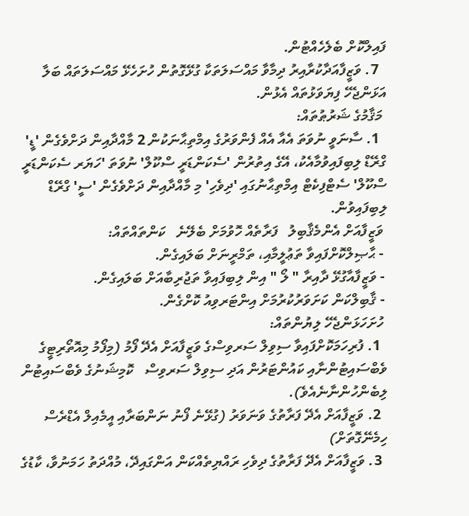ފައިލްކޮށް ބެލެހެއްޓުން.
  7. ވަޒީފާއަދާކުރާއިރު ދިމާވާ މައްސަލަތަކާ ގުޅޭގޮތުން ހުށަހެޅޭ މައްސަލަތައް ބަލާ އަޅަންޖެހޭ ފިޔަވަޅުތައް އެޅުން.
 މަޤާމުގެ ޝަރުޠުތައް:
  1. ސާނަވީ ނުވަތަ އެއާ އެއް ފެންވަރުގެ އިމްތިޙާނަކުން 2 މާއްދާއިން ދަށްވެގެން 'ޑީ' ގްރޭޑް ލިބިފައިވުމާއެކު، އޭގެ އިތުރުން 'ސެކަންޑަރީ ސްކޫލް' ނުވަތަ 'ހަޔަރ ސެކަންޑަރީ ސްކޫލް' ސެޓްފިކެޓް އިމްތިޙާނުގައި 'ދިވެހި' މި މާއްދާއިން ދަށްވެގެން 'ސީ' ގްރޭޑް ލިބިފައިވުން.
 ވަޒީފާއަށް އެންމެޤާބިލު   ފަރާތެއް ހޮވުމަށް ބެލޭނެ   ކަންތައްތައް:
 - ޙާޞިލްކޮށްފައިވާ ތަޢުލީމާއި، ތަމްރީނަށް ބަލައިގެން.
 - ވަޒީފާއާގުޅޭ ދާއިރާ " ލޯ " އިން ލިބިފައިވާ ތަޖުރިބާއަށް ބަލައިގެން.
 - ޤާބިލްކަން ކަށަވަރުކުރުމަށް އިންޓަރވިއު ކޮށްގެން.
 ހުށަހަޅަންޖެހޭ ލިޔުންތައް:
  1. ފުރިހަމަކޮށްފައިވާ ސިވިލް ސަރވިސްގެ ވަޒީފާއަށް އެދޭ ފޯމު (މިފޯމު މިއޮތޯރިޓީގެ ވެބްސައިޓުންނާއި ކައުންޓަރުން އަދި ސިވިލް ސަރވިސް   ކޮމިޝަނުގެ ވެބްސައިޓުން ލިބެންހުންނާނެއެވެ).
  2. ވަޒީފާއަށް އެދޭ ފަރާތުގެ ވަނަވަރު (ގުޅޭނެ ފޯނު ނަންބަރާއި އީމެއިލް އެޑްރެސް ހިމެނޭގޮތަށް)
  3. ވަޒީފާއަށް އެދޭ ފަރާތުގެ ދިވެހި ރައްޔިތެއްކަން އަންގައިދޭ، މުއްދަތު ހަމަނުވާ، ކާޑުގެ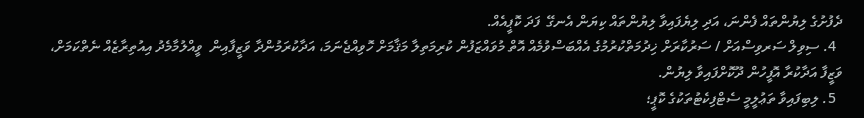ދެފުށުގެ ލިޔުންތައް ފެންނަ، އަދި ލިޔެފައިވާ ލިޔުންތައް ކިޔަން އެނގޭ  ފަދަ ކޮޕީއެއް.
  4. ސިވިލް ސަރވިސްއަށް / ސަރުކާރަށް ޚިދުމަތްކުރުމުގެ އެއްބަސްވުމެއް އޮތް މުވައްޒަފުން ކުރިމަތިލާ މަޤާމަށް ހޮވިއްޖެނަމަ، އަދާކުރަމުންދާ ވަޒީފާއިން  ވީއްލުމާމެދު އިއުތިރާޒެއް ނެތްކަމަށް، ވަޒީފާ އަދާކުރާ އޮފީހުން ދޫކޮށްފައިވާ ލިޔުން.
  5. ލިބިފައިވާ ތަޢުލީމީ ސެޓްފިކެޓުތަކުގެ ކޮޕީ؛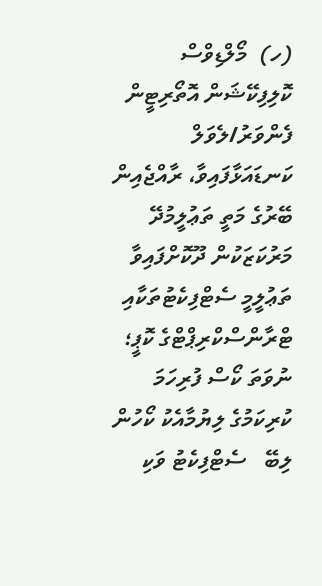(ހ)  މޯލްޑިވްސް ކޮލިފިކޭޝަން އޮތޯރިޓީން ފެންވަރު/ލެވަލް ކަނޑައަޅާފައިވާ، ރާއްޖެއިން   ބޭރުގެ މަތީ ތަޢުލީމުދޭ މަރުކަޒަކުން ދޫކޮށްފައިވާ ތަޢުލީމީ ސެޓްފިކެޓުތަކާއި   ޓްރާންސްކްރިޕްޓްގެ ކޮޕީ؛  ނުވަތަ ކޯސް ފުރިހަމަ ކުރިކަމުގެ ލިޔުމާއެކު ކޯހުން ލިބޭ   ސެޓްފިކެޓު ވަކި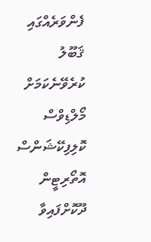ފެންވަރެއްގައި ޤަބޫލު ކުރެވޭނެކަމަށް މޯލްޑިވްސް ކޮލިފިކޭޝަންސް   އޮތޯރިޓީން ދޫކޮށްފައިވާ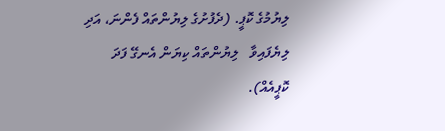ލިޔުމުގެ ކޮޕީ. (ދެފުށުގެ ލިޔުންތައް ފެންނަ، އަދި ލިޔެފައިވާ   ލިޔުންތައް ކިޔަން އެނގޭ ފަދަ ކޮޕީއެއް).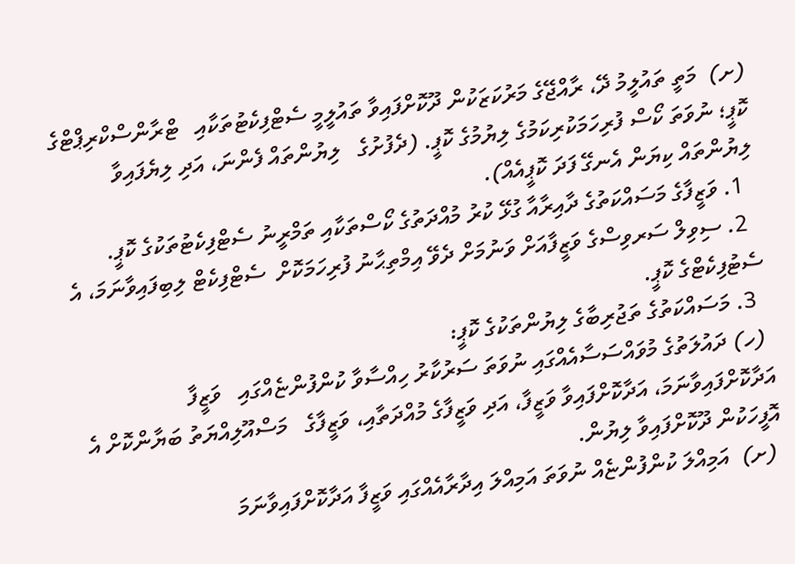(ށ)  މަތީ ތައުލީމު ދޭ، ރާއްޖޭގެ މަރުކަޒަކުން ދޫކޮށްފައިވާ ތައުލީމީ ސެޓްފިކެޓުތަކާއި   ޓްރާންސްކްރިޕްޓްގެ ކޮޕީ؛ ނުވަތަ ކޯސް ފުރިހަމަކުރިކަމުގެ ލިޔުމުގެ ކޮޕީ. (ދެފުށުގެ   ލިޔުންތައް ފެންނަ، އަދި ލިޔެފައިވާ ލިޔުންތައް ކިޔަން އެނގޭ ފަދަ ކޮޕީއެއް).
  1. ވަޒީފާގެ މަސައްކަތުގެ ދާއިރާއާ ގުޅޭ ކުރު މުއްދަތުގެ ކޯސްތަކާއި ތަމްރީނު ސެޓްފިކެޓުތަކުގެ ކޮޕީ.
  2. ސިވިލް ސަރވިސްގެ ވަޒީފާއަށް ވަނުމަށް ދެވޭ އިމްތިޙާނު ފުރިހަމަކޮށް  ސެޓްފިކެޓް ލިބިފައިވާނަމަ، އެ ސެޓުފިކެޓްގެ ކޮޕީ.
  3. މަސައްކަތުގެ ތަޖުރިބާގެ ލިޔުންތަކުގެ ކޮޕީ:
 (ހ) ދައުލަތުގެ މުވައްސަސާއެއްގައި ނުވަތަ ސަރުކާރު ހިއްސާވާ ކުންފުންޏެއްގައި   ވަޒީފާ އަދާކޮށްފައިވާނަމަ، އަދާކޮށްފައިވާ ވަޒީފާ، އަދި ވަޒީފާގެ މުއްދަތާއި، ވަޒީފާގެ   މަސްއޫލިއްޔަތު ބަޔާންކޮށް އެ އޮފީހަކުން ދޫކޮށްފައިވާ ލިޔުން.
 (ށ)  އަމިއްލަ ކުންފުންޏެއް ނުވަތަ އަމިއްލަ އިދާރާއެއްގައި ވަޒީފާ އަދާކޮށްފައިވާނަމަ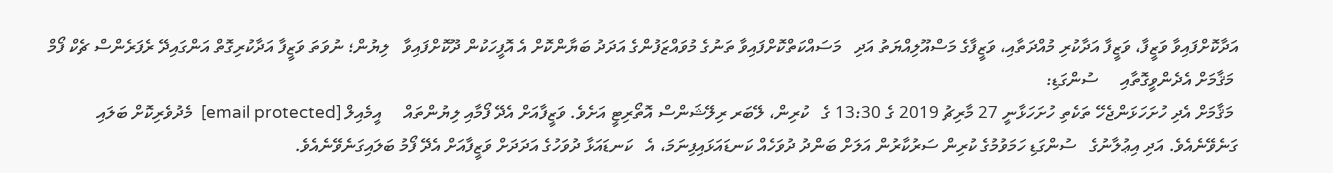އަދާކޮށްފައިވާ ވަޒީފާ، ވަޒީފާ އަދާކުރި މުއްދަތާއި، ވަޒީފާގެ މަސްއޫލިއްޔަތު އަދި   މަސައްކަތްކޮށްފައިވާ ތަނުގެ މުވައްޒަފުންގެ އަދަދު ބަޔާންކޮށް އެ އޮފީހަކުން ދޫކޮށްފައިވާ   ލިޔުން؛ ނުވަތަ ވަޒީފާ އަދާކުރިގޮތް އަންގައިދޭ ރެފަރެންސް ޗެކް ފޯމް
 މަޤާމަށް އެދެންވީގޮތާއި     ސުންގަޑި:
 މަޤާމަށް އެދި ހުށަހަޅަންޖެހޭ ތަކެތި ހުށަހަޅާނީ 27 މާރިޗު 2019 ގެ 13:30 ގެ   ކުރިން، ލޭބަރ ރިލޭޝަންސް އޮތޯރިޓީ އަށެވެ. ވަޒީފާއަށް އެދޭ ފޯމާއި ލިޔުންތައް     އީމެއިލް [email protected]  މެދުވެރިކޮށް ބަލައި ގަނެވޭނެއެވެ. އަދި އިޢުލާނުގެ   ސުންގަޑި ހަމަވުމުގެ ކުރިން ސަރުކާރުން އަލަށް ބަންދު ދުވަހެއް ކަނޑައަޅައިފިނަމަ، އެ   ކަނޑައަޅާ ދުވަހުގެ އަދަދަށް ވަޒީފާއަށް އެދޭ ފޯމު ބަލައިގަނެވޭނެއެވެ.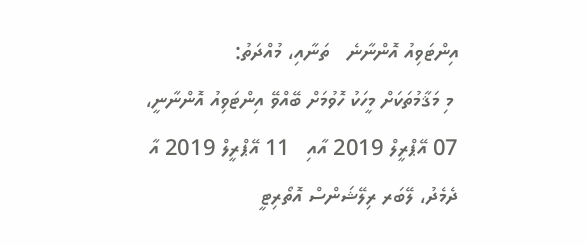އިންޓަވިއު އޮންނާނެ   ތަނާއި، މުއްދަތު:
 މި މަޤާމުތަކަށް މީހަކު ހޮވުމަށް ބޭއްވޭ އިންޓަވިއު އޮންނާނީ، 07 އޭޕްރީލް 2019 އާއި   11 އޭޕްރީލް 2019 އާ ދެމެދު، ލޭބަރ ރިލޭޝަންސް އޮތޯރިޓީ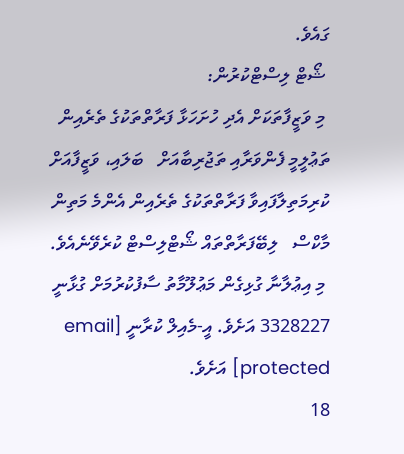ގައެވެ.
 ޝޯޓް ލިސްޓްކުރުން:
 މި ވަޒީފާތަކަށް އެދި ހުށަހަޅާ ފަރާތްތަކުގެ ތެރެއިން ތަޢުލީމީ ފެންވަރާއި ތަޖުރިބާއަށް   ބަލައި، ވަޒީފާއަށް ކުރިމަތިލާފައިވާ ފަރާތްތަކުގެ ތެރެއިން އެންމެ މަތިން މާކްސް   ލިބޭފަރާތްތައް ޝޯޓްލިސްޓް ކުރެވޭނެއެވެ.
 މި އިޢުލާނާ ގުޅިގެން މަޢުލޫމާތު ސާފުކުރުމަށް ގުޅާނީ 3328227 އަށެވެ. އީ-މެއިލް ކުރާނީ [email protected] އަށެވެ.
18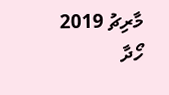މާރިޗު 2019
ހޯދާ